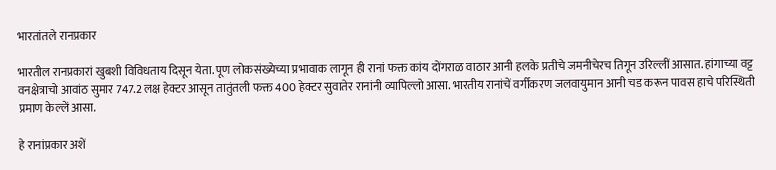भारतांतले रानप्रकार

भारतील रानप्रकारां खुबशी विविधताय दिसून येता. पूण लोकसंख्येच्या प्रभावाक लागून ही रानां फक्त कांय दोंगराळ वाठार आनी हलके प्रतीचे जमनीचेरच तिगून उरिल्लीं आसात. हांगाच्या वट्ट वनक्षेत्राचो आवांठ सुमार 747.2 लक्ष हेक्टर आसून तातुंतली फक्त 400 हेक्टर सुवातेर रानांनी व्यापिल्लो आसा. भारतीय रानांचें वर्गीकरण जलवायुमान आनी चड करून पावस हाचे परिस्थिती प्रमाण केल्लें आसा.

हे रानांप्रकार अशें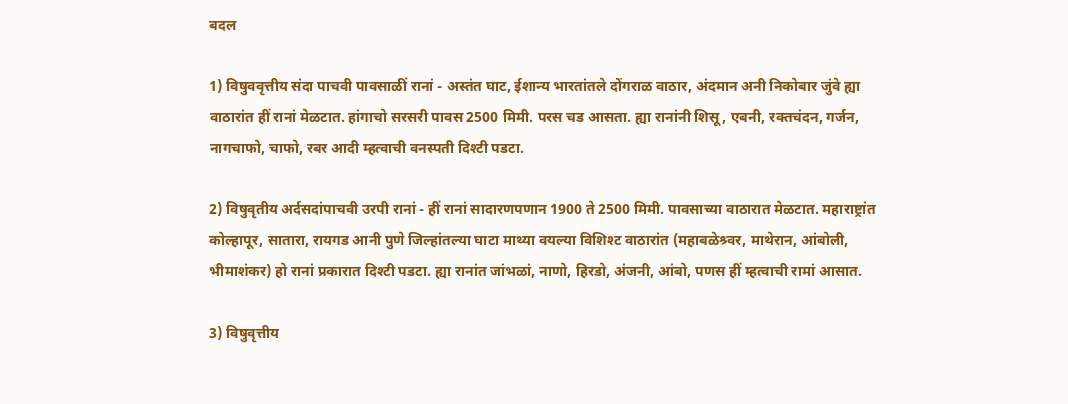बदल

1) विषुववृत्तीय संदा पाचवी पावसाळीं रानां - अस्तंत घाट, ईशान्य भारतांतले दोंगराळ वाठार, अंदमान अनी निकोबार जुंवे ह्या वाठारांत हीं रानां मेळटात. हांगाचो सरसरी पावस 2500 मिमी. परस चड आसता. ह्या रानांनी शिसू, एबनी, रक्तचंदन, गर्जन, नागचाफो, चाफो, रबर आदी म्हत्वाची वनस्पती दिश्टी पडटा.

2) विषुवृतीय अर्दसदांपाचवी उरपी रानां - हीं रानां सादारणपणान 1900 ते 2500 मिमी. पावसाच्या वाठारात मेळटात. महाराष्ट्रांत कोल्हापूर, सातारा, रायगड आनी पुणे जिल्हांतल्या घाटा माथ्या वयल्या विशिश्ट वाठारांत (महाबळेश्र्वर, माथेरान, आंबोली, भीमाशंकर) हो रानां प्रकारात दिश्टी पडटा. ह्या रानांत जांभळां, नाणो, हिरडो, अंजनी, आंबो, पणस हीं म्हत्वाची रामां आसात.

3) विषुवृत्तीय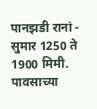पानझडी रानां - सुमार 1250 ते 1900 मिमी. पावसाच्या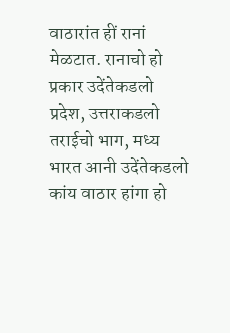वाठारांत हीं रानां मेळटात. रानाचो हो प्रकार उदेंतेकडलो प्रदेश, उत्तराकडलो तराईचो भाग, मध्य भारत आनी उदेंतेकडलो कांय वाठार हांगा हो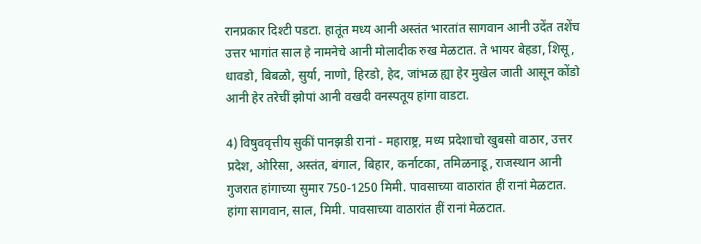रानप्रकार दिश्टी पडटा. हातूंत मध्य आनी अस्तंत भारतांत सागवान आनी उदेंत तशेंच उत्तर भागांत साल हे नामनेचे आनी मोलादीक रुख मेळटात. ते भायर बेहडा, शिसू, धावडो, बिबळो, सुर्या, नाणो, हिरडो, हेद, जांभळ ह्या हेर मुखेल जाती आसून कोंडो आनी हेर तरेचीं झोपां आनी वखदी वनस्पतूय हांगा वाडटा.

4) विषुववृत्तीय सुकीं पानझडी रानां - महाराष्ट्र, मध्य प्रदेशाचो खुबसो वाठार, उत्तर प्रदेश, ओरिसा, अस्तंत, बंगाल, बिहार, कर्नाटका, तमिळनाडू, राजस्थान आनी गुजरात हांगाच्या सुमार 750-1250 मिमी. पावसाच्या वाठारांत हीं रानां मेळटात. हांगा सागवान, साल, मिमी. पावसाच्या वाठारांत हीं रानां मेळटात.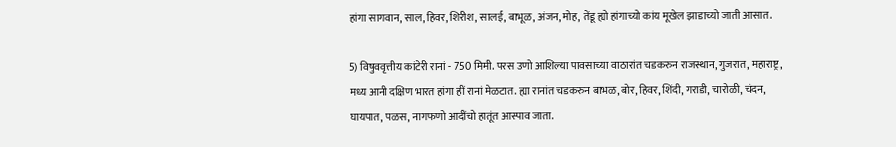हांगा सागवान, साल, हिवर, शिरीश, सालई, बाभूळ, अंजन, मोह, तेंडू ह्यो हांगाच्यो कांय मूखेल झाडाच्यो जाती आसात.

5) विषुववृत्तीय कांटेरी रानां - 750 मिमी. परस उणो आशिल्या पावसाच्या वाठारांत चडकरुन राजस्थान, गुजरात, महाराष्ट्र, मध्य आनी दक्षिण भारत हांगा हीं रानां मेळटात. ह्या रानांत चडकरुन बाभळ, बोर, हिवर, शिंदी, गराडी, चारोळी, चंदन, घायपात, पळस, नागफणो आदींचो हातूंत आस्पाव जाता.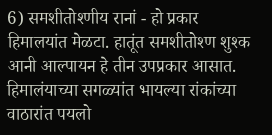6) समशीतोश्णीय रानां - हो प्रकार हिमालयांत मेळटा. हातूंत समशीतोश्ण शुश्क आनी आल्पायन हे तीन उपप्रकार आसात. हिमालंयाच्या सगळ्यांत भायल्या रांकांच्या वाठारांत पयलो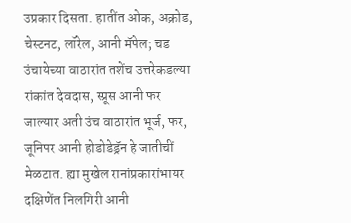उप्रकार दिसता. हातींत ओक, अक्रोड, चेस्टनट, लॉरेल, आनी मॅपेल; चड उंचायेच्या वाठारांत तशेंच उत्तरेकडल्या रांकांत देवदास, स्प्रूस आनी फर जाल्यार अती उंच वाठारांत भूर्ज, फर, जूनिपर आनी होडोडेड्रॅन हे जातीचीं मेळटात. ह्या मुखेल रानांप्रकारांभायर दक्षिणेंत निलगिरी आनी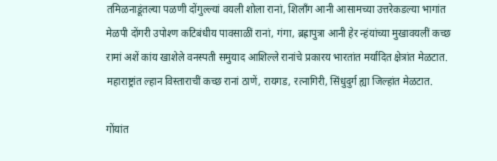तमिळनाडूंतल्या पळणी दोंगुल्ल्यां वयली शोला रानां, शिलाँग आनी आसामच्या उत्तरेकडल्या भागांत मेळपी दोंगरी उपोश्ण कटिबंधीय पावसाळीं रानां, गंगा, ब्रह्रापुत्रा आनी हेर न्हंयांच्या मुखावयलीं कच्छ रामां अशें कांय खाशेले वनस्पती समुयाद आशिल्ले रानांचे प्रकारय भारतांत मर्यादित क्षेत्रांत मेळटात. महाराष्ट्रांत ल्हान विस्ताराचीं कच्छ रानां ठाणें, रायगड, रत्नागिरी, सिंधुदुर्ग ह्या जिल्हांत मेळटात.

गोंयांत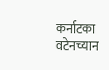कर्नाटका वटेनच्यान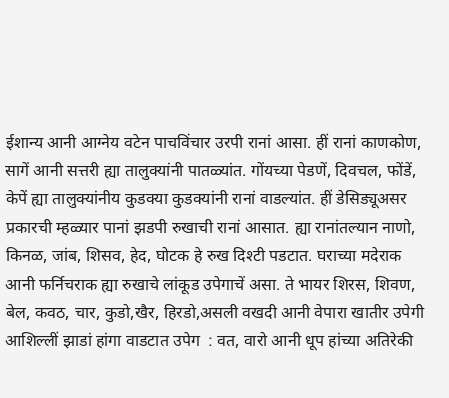ईशान्य आनी आग्नेय वटेन पाचविंचार उरपी रानां आसा. हीं रानां काणकोण, सागें आनी सत्तरी ह्या तालुक्यांनी पातळ्यांत. गोंयच्या पेडणें, दिवचल, फोंडें, केपें ह्या तालुक्यांनीय कुडक्या कुडक्यांनी रानां वाडल्यांत. हीं डेसिड्यूअसर प्रकारची म्हळ्यार पानां झडपी रुखाची रानां आसात. ह्या रानांतल्यान नाणो, किनळ, जांब, शिसव, हेद, घोटक हे रुख दिश्टी पडटात. घराच्या मदेराक आनी फर्निचराक ह्या रुखाचे लांकूड उपेगाचें असा. ते भायर शिरस, शिवण, बेल, कवठ, चार, कुडो,खैर, हिरडो,असली वखदी आनी वेपारा खातीर उपेगी आशिल्लीं झाडां हांगा वाडटात उपेग  : वत, वारो आनी धूप हांच्या अतिरेकी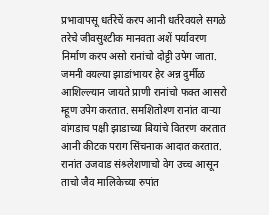प्रभावापसू धर्तरेचें करप आनी धर्तरेवयले सगळे तरेचे जीवसुश्टीक मानवता अशें पर्यावरण निर्माण करप असो रानांचो दोट्टी उपेग जाता. जमनी वयल्या झाडांभायर हेर अन्न दुर्मीळ आशिल्ल्यान जायते प्राणी रानांचो फक्त आसरो म्हूण उपेग करतात. समशितोश्ण रानांत वाऱ्या वांगडाच पक्षी झाडाच्या बियांचे वितरण करतात आनी कीटक पराग सिंचनाक आदात करतात. रानांत उजवाड संश्र्लेशणाचो वेग उच्च आसून ताचो जैव मालिकेच्या रुपांत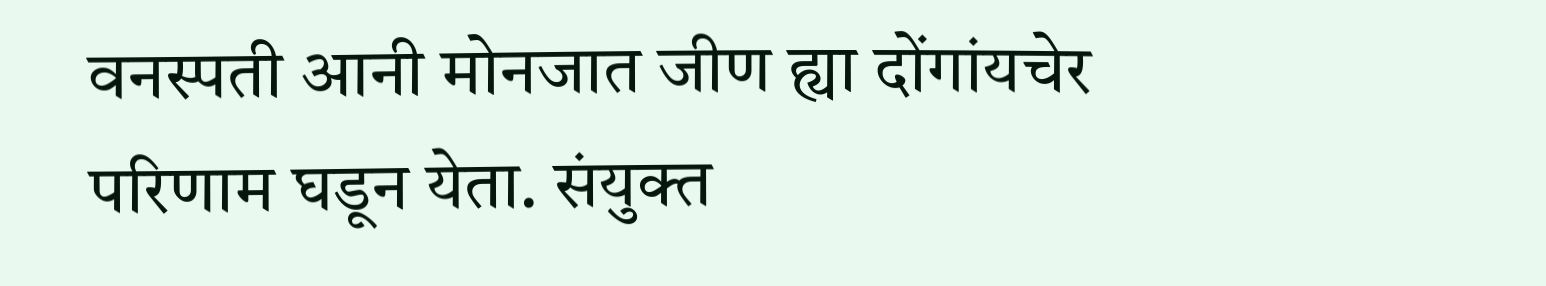वनस्पती आनी मोनजात जीण ह्या दोंगांयचेर परिणाम घडून येता. संयुक्त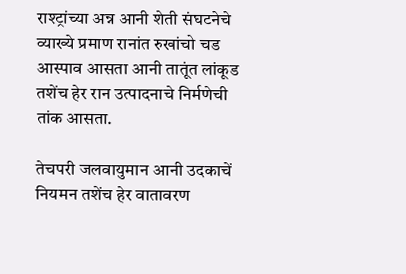राश्ट्रांच्या अन्न आनी शेती संघटनेचे व्याख्ये प्रमाण रानांत रुखांचो चड आस्पाव आसता आनी तातूंत लांकूड तशेंच हेर रान उत्पादनाचे निर्मणेची तांक आसता.

तेचपरी जलवायुमान आनी उदकाचें नियमन तशेंच हेर वातावरण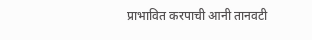प्राभावित करपाची आनी तानवटी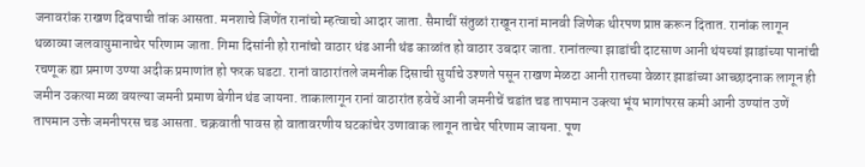जनावरांक राखण दिवपाची तांक आसता. मनशाचे जिणेंत रानांचो म्हत्वाचो आदार जाता. सैमाचीं संतुळां राखून रानां मानवी जिणेक थीरपण प्राप्त करून दितात. रानांक लागून थळाव्या जलवायुमानाचेर परिणाम जाता. गिमा दिसांनी हो रानांचो वाठार थंड आनी थंड काळांत हो वाठार उबदार जाता. रानांतल्या झाडांची दाटसाण आनी थंयच्यां झाडांच्या पानांची रचणूक ह्या प्रमाण उण्या अदीक प्रमाणांत हो फरक घडटा. रानां वाठारांतले जमनीक दिसाची सुर्याचे उश्णते पसून राखण मेळटा आनी रातच्या वेळार झाडांच्या आच्छादनाक लागून ही जमीन उकत्या मळा वयल्या जमनी प्रमाण बेगीन थंड जायना. ताकालागून रानां वाठारांत हवेचें आनी जमनीचें चडांत चड तापमान उक्त्या भूंय भागांपरस कमी आनी उण्यांत उणें तापमान उक्ते जमनीपरस चड आसता. चक्रवाती पावस हो वातावरणीय घटकांचेर उणावाक लागून ताचेर परिणाम जायना. पूण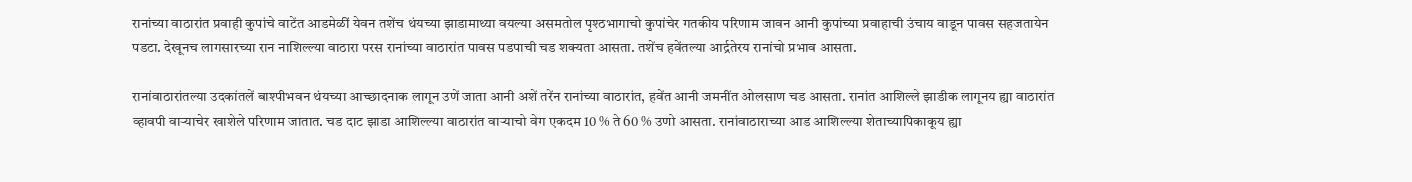रानांच्या वाठारांत प्रवाही कुपांचे वाटेंत आडमेळीं येवन तशेंच थंयच्या झाडामाथ्या वयल्या असमतोल पृश्ठभागाचो कुपांचेर गतकीय परिणाम जावन आनी कुपांच्या प्रवाहाची उंचाय वाडून पावस सहजतायेन पडटा. देखूनच लागसारच्या रान नाशिल्ल्या वाठारा परस रानांच्या वाठारांत पावस पडपाची चड शक्यता आसता. तशेंच हवेंतल्या आर्द्रतेरय रानांचो प्रभाव आसता.

रानांवाठारांतल्या उदकांतलें बाश्पीभवन थंयच्या आच्छादनाक लागून उणें जाता आनी अशें तरेंन रानांच्या वाठारांत, हवेंत आनी जमनींत ओलसाण चड आसता. रानांत आशिल्ले झाडीक लागूनय ह्या वाठारांत व्हावपी वाऱ्याचेर खाशेले परिणाम जातात. चड दाट झाडा आशिल्ल्या वाठारांत वाऱ्याचो वेग एकदम 10 % ते 60 % उणो आसता. रानांवाठाराच्या आड आशिल्ल्या शेताच्यापिकाकूय ह्या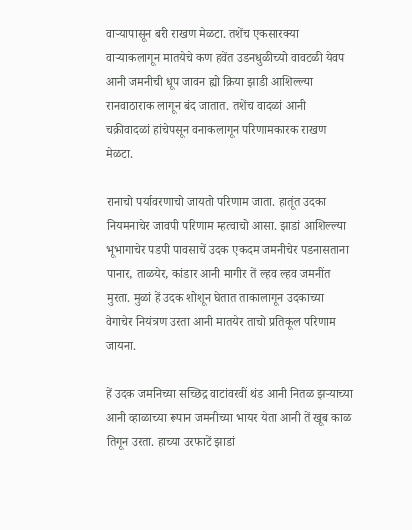वाऱ्यापासून बरी राखण मेळटा. तशेंच एकसारक्या वाऱ्याकलागून मातयेचे कण हवेंत उडनधुळीच्यो वावटळी येवप आनी जमनीची धूप जावन ह्यो क्रिया झाडी आशिल्ल्या रानवाठाराक लागून बंद जातात. तशेंच वादळां आनी चक्रीवादळां हांचेपसून वनाकलागून परिणामकारक राखण मेळटा.

रानाचो पर्यावरणाचो जायतो परिणाम जाता. हातूंत उदका नियमनाचेर जावपी परिणाम म्हत्वाचो आसा. झाडां आशिल्ल्या भूभागाचेर पडपी पावसाचें उदक एकदम जमनीचेर पडनासताना पानार, ताळयेर, कांडार आनी मागीर तें ल्हव ल्हव जमनींत मुरता. मुळां हें उदक शोशून घेतात ताकालागून उदकाच्या वेगाचेर नियंत्रण उरता आनी मातयेर ताचो प्रतिकूल परिणाम जायना.

हें उदक जमनिच्या सच्छिद्र वाटांवरवीं थंड आनी नितळ झऱ्याच्या आनी व्हाळाच्या रूपान जमनीच्या भायर येता आनी तें खूब काळ तिगून उरता. हाच्या उरफाटें झाडां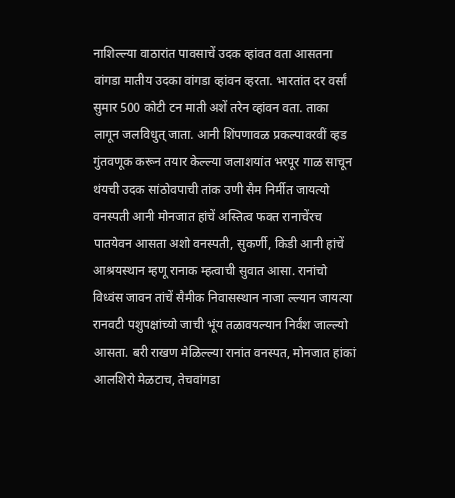नाशिल्ल्या वाठारांत पावसाचें उदक व्हांवत वता आसतना वांगडा मातीय उदका वांगडा व्हांवन व्हरता. भारतांत दर वर्सां सुमार 500 कोटी टन माती अशें तरेन व्हांवन वता. ताका लागून जलविधुत् जाता. आनी शिंपणावळ प्रकल्पावरवीं व्हड गुंतवणूक करून तयार केल्ल्या जलाशयांत भरपूर गाळ साचून थंयची उदक सांठोवपाची तांक उणी सैम निर्मीत जायत्यो वनस्पती आनी मोनजात हांचें अस्तित्व फक्त रानाचेंरच पातयेवन आसता अशो वनस्पती, सुकर्णी, किडी आनी हांचें आश्रयस्थान म्हणू रानाक म्हत्वाची सुवात आसा. रानांचो विध्वंस जावन तांचें सैमीक निवासस्थान नाजा ल्ल्यान जायत्या रानवटी पशुपक्षांच्यो जाची भूंय तळावयल्यान निर्वंश जाल्ल्यो आसता. बरी राखण मेळिल्ल्या रानांत वनस्पत, मोनजात हांकां आलशिरो मेळटाच, तेचवांगडा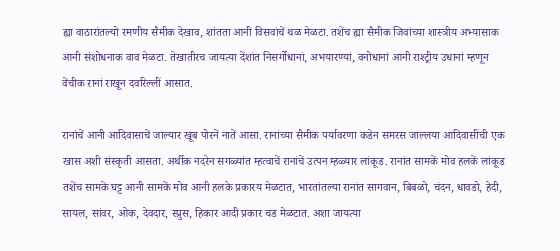ह्या वाठारांतल्यो रमणीय सैमीक देखाव, शांतता आनी विसवांचें थळ मेळटा. तशेंच ह्या सैमीक जिवांच्या शास्त्रीय अभ्यासाक आनी संशोधनाक वाव मेळटा. तेखातीरच जायत्या देंशांत निसर्गोधानां, अभयारण्यां, वनोधानां आनी राश्ट्रीय उधानां म्हणून वेंचीक रानां राखून दवरिल्लीं आसात.

रानांचें आनी आदिवासाचें जाल्यार खूब पोरनें नातें आसा. रानांच्या सैमीक पर्यावरणा कडेन समरस जाल्लया आदिवासींची एक खास अशी संस्कृती आसता. अर्थीक नदरेन सगळ्यांत म्हत्वाचें रानांचें उत्पन म्हळ्यार लांकूड. रानांत सामकें मोव हलकें लांकूड तशेंच सामकें घट्ट आनी सामकें मोव आनी हलके प्रकारय मेळटात, भारतांतल्या रानांत सागवान, बिबळो, चंदन, धावडो, हेदी, सायल, सांवर, ओक, देवदार, स्प्रुस, हिकार आदी प्रकार चड मेळटात. अशा जायत्या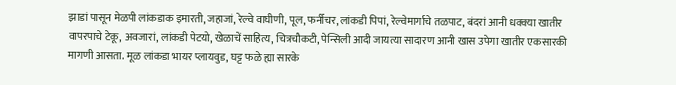झाडां पासून मेळपी लांकडाक इमारती, जहाजां, रेल्वे वाघीणी, पूल, फर्नीचर, लांकडी पिपां, रेल्वेमार्गाचे तळपाट, बंदरां आनी धक्क्या खातीर वापरपाचे टेकू, अवजारां, लांकडी पेटयो, खेळाचें साहित्य, चित्रचौकटी, पेन्सिली आदी जायत्या सादारण आनी खास उपेगा खातीर एकसारकी मागणी आसता. मूळ लांकडा भायर प्लायवुड, घट्ट फळे ह्या सारके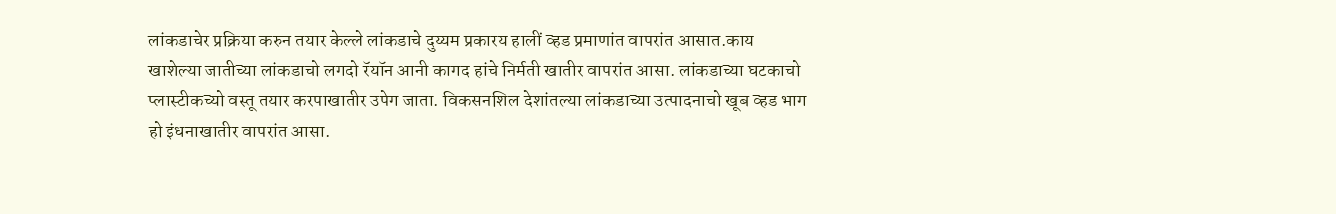लांकडाचेर प्रक्रिया करुन तयार केल्ले लांकडाचे दुय्यम प्रकारय हालीं व्हड प्रमाणांत वापरांत आसात.काय खाशेल्या जातीच्या लांकडाचो लगदो रॅयॉन आनी कागद हांचे निर्मती खातीर वापरांत आसा. लांकडाच्या घटकाचो प्लास्टीकच्यो वस्तू तयार करपाखातीर उपेग जाता. विकसनशिल देशांतल्या लांकडाच्या उत्पादनाचो खूब व्हड भाग हो इंधनाखातीर वापरांत आसा.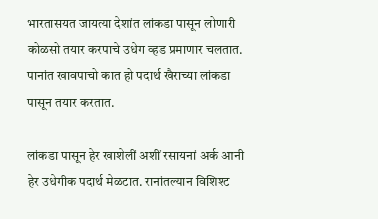भारतासयत जायत्या देशांत लांकडा पासून लोणारी कोळसो तयार करपाचे उधेग व्हड प्रमाणार चलतात. पानांत खावपाचो कात हो पदार्थ खैराच्या लांकडा पासून तयार करतात.

लांकडा पासून हेर खाशेलीं अशीं रसायनां अर्क आनी हेर उधेगीक पदार्थ मेळटात. रानांतल्यान विशिश्ट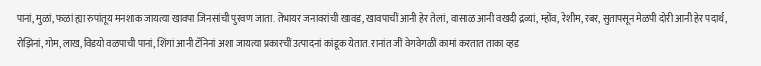पानां, मुळां, फळां ह्या रुपांतूय मनशाक जायत्या खावपा जिनसांची पुरवण जाता. तेंभायर जनावरांची खावड, खावपाचीं आनी हेर तेलां, वासाळ आनी वखदी द्रव्यां, म्होंव, रेशीम, रबर, सुतापसून मेळपी दोरी आनी हेर पदार्थ, रोझिनां, गोम, लाख, विडयो वळपाची पानां, शिंगां आनी टॅनिनां अशा जायत्या प्रकारचीं उत्पादनां कांडूक येतात. रानांत जीं वेगवेगळीं कामां करतात ताका व्हड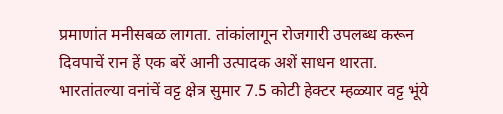प्रमाणांत मनीसबळ लागता. तांकांलागून रोजगारी उपलब्ध करून दिवपाचें रान हें एक बरें आनी उत्पादक अशें साधन थारता. भारतांतल्या वनांचें वट्ट क्षेत्र सुमार 7.5 कोटी हेक्टर म्हळ्यार वट्ट भूंये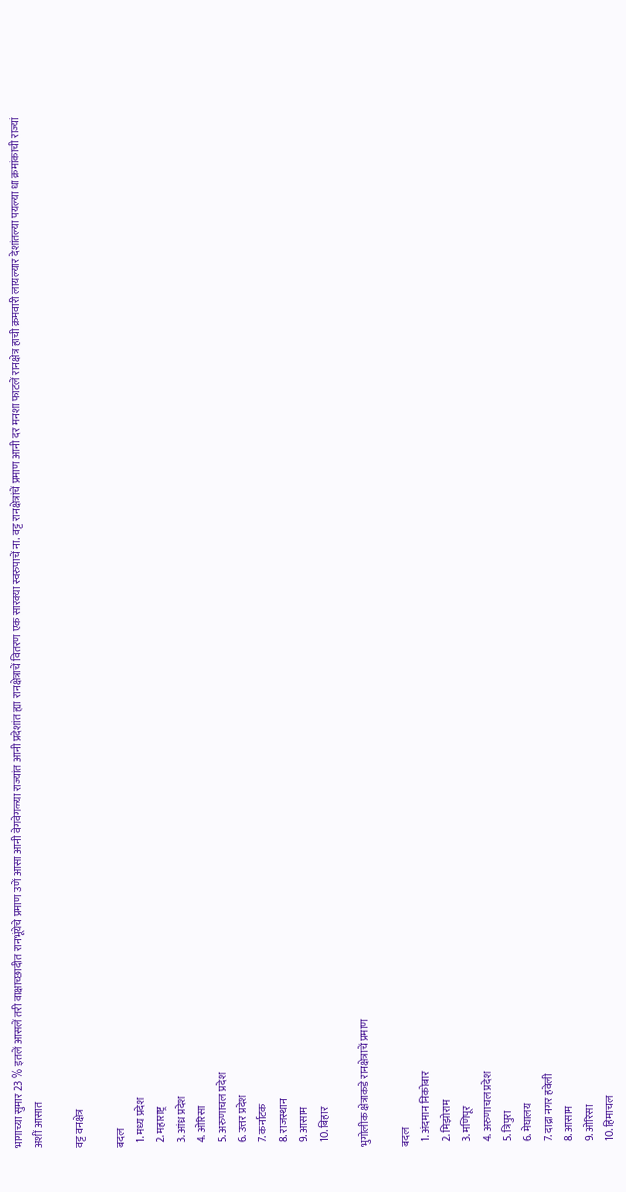भागाच्या सुमार 23 % इतलें आसलें तरी वाक्षाच्छादीत रानभूंयेचे प्रमाण उणें आसा आनी वेगवेगळ्या राज्यांत आनी प्रदेशांत ह्या रानक्षेत्राचें वितरण एक सारक्या स्वरुपाचें ना. वट्ट रानक्षेत्रांचें प्रमाण आनी दर मनशा फाटलें रानक्षेत्र हाची क्रमवारी लायल्यार देशांतल्या पयल्या धा क्रमांकाची राज्यां अशीं आसात

वट्ट वनक्षेत्र

बदल
  1. मध्य प्रदेश
  2. महाराष्ट्र
  3. आंध्र प्रदेश
  4. ओरिसा
  5. अरुणाचल प्रदेश
  6. उत्तर प्रदेश
  7. कर्नाटक
  8. राजस्थान
  9. आसाम
  10. बिहार

भुगोलीक क्षेत्राकडे रानक्षेत्राचें प्रमाण

बदल
  1. अंदमान निकोबार
  2. मिझोराम
  3. मणिपूर
  4. अरुणाचल प्रदेश
  5. त्रिपुरा
  6. मेघालय
  7. दाद्रा नगर हवेली
  8. आसाम
  9. ओरिसा
  10. हिमाचल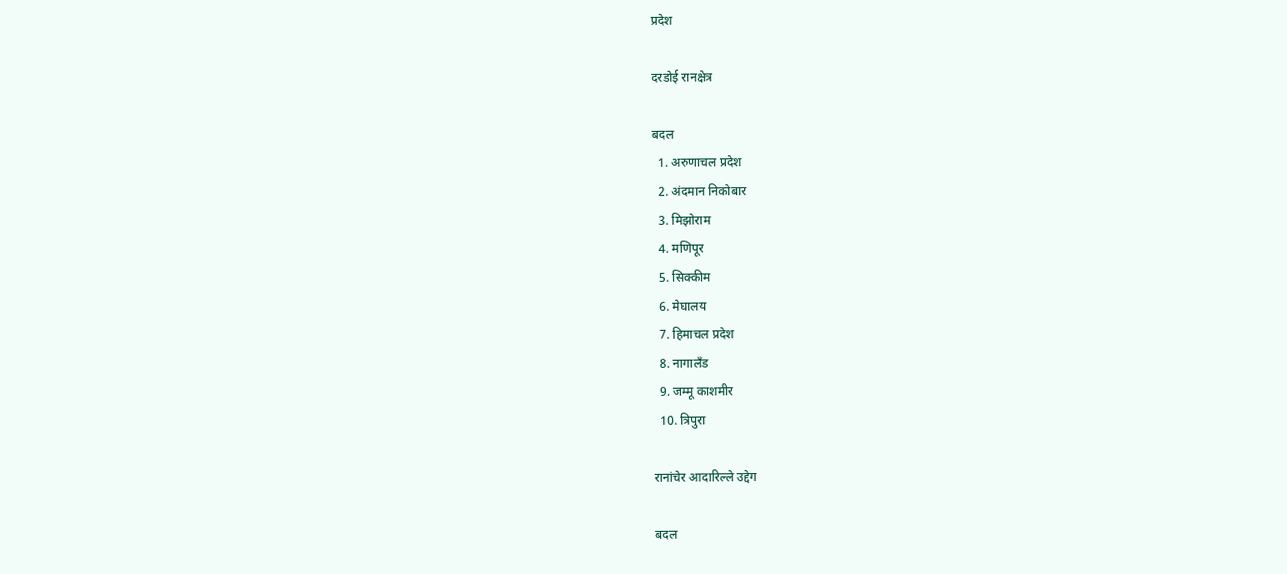प्रदेश

दरडोई रानक्षेत्र

बदल
  1. अरुणाचल प्रदेश
  2. अंदमान निकोबार
  3. मिझोराम
  4. मणिपूर
  5. सिक्कीम
  6. मेघालय
  7. हिमाचल प्रदेश
  8. नागालँड
  9. जम्मू काशमीर
  10. त्रिपुरा

रानांचेर आदारिल्ले उद्देग

बदल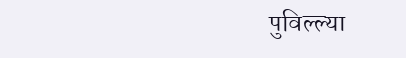पुविल्ल्या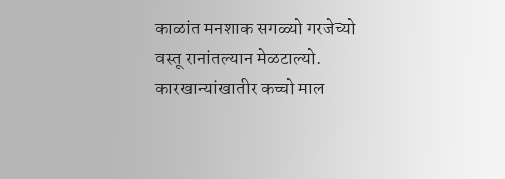काळांत मनशाक सगळ्यो गरजेच्यो वस्तू रानांतल्यान मेळटाल्यो. कारखान्यांखातीर कच्चो माल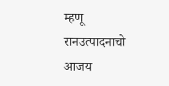म्हणू रानउत्पादनाचो आजय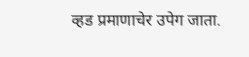व्हड प्रमाणाचेर उपेग जाता.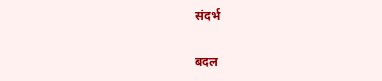संदर्भ

बदल